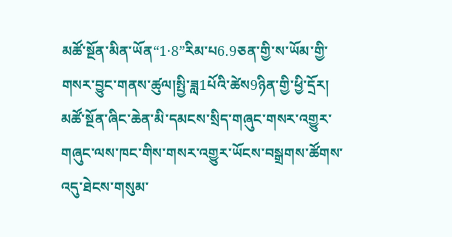མཚོ་སྔོན་མིན་ཡོན“1·8”རིམ་པ6.9ཅན་གྱི་ས་ཡོམ་གྱི་གསར་བྱུང་གནས་ཚུལ།སྤྱི་ཟླ1པོའི་ཚེས9ཉིན་གྱི་ཕྱི་དྲོར། མཚོ་སྔོན་ཞིང་ཆེན་མི་དམངས་སྲིད་གཞུང་གསར་འགྱུར་གཞུང་ལས་ཁང་གིས་གསར་འགྱུར་ཡོངས་བསྒྲགས་ཚོགས་འདུ་ཐེངས་གསུམ་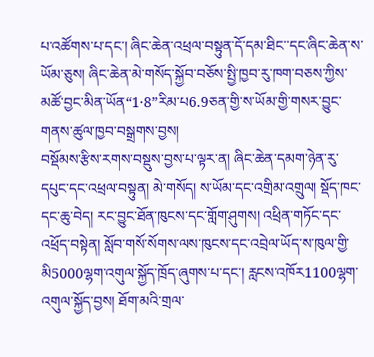པ་འཚོགས་པ་དང་། ཞིང་ཆེན་འཕྲལ་བསྟུན་དོ་དམ་ཐིང་་དང་ཞིང་ཆེན་ས་ཡོམ་ཅུས། ཞིང་ཆེན་མེ་གསོད་སྐྱོབ་བཅོས་སྤྱི་ཁྱབ་རུ་ཁག་བཅས་ཀྱིས་མཚོ་བྱང་མིན་ཡོན“1·8”རིམ་པ6.9ཅན་གྱི་ས་ཡོམ་གྱི་གསར་བྱུང་གནས་ཚུལ་ཁྱབ་བསྒྲགས་བྱས།
བསྡོམས་རྩིས་རགས་བསྡུས་བྱས་པ་ལྟར་ན། ཞིང་ཆེན་དམག་ཉེན་རུ་དཔུང་དང་འཕྲལ་བསྟུན། མེ་གསོད། ས་ཡོམ་དང་འགྲིམ་འགྲུལ། སྡོད་ཁང་དང་ཆུ་བེད། རང་བྱུང་ཐོན་ཁུངས་དང་གློག་ཤུགས། འཕྲིན་གཏོང་དང་འཕྲོད་བསྟེན། སློབ་གསོ་སོགས་ལས་ཁུངས་དང་འབྲེལ་ཡོད་ས་ཁུལ་གྱི་མི5000ལྷག་འགུལ་སྐྱོད་ཁྲོད་ཞུགས་པ་དང་། རླངས་འཁོར1100ལྷག་འགུལ་སྐྱོད་བྱས། ཐོག་མའི་གྲལ་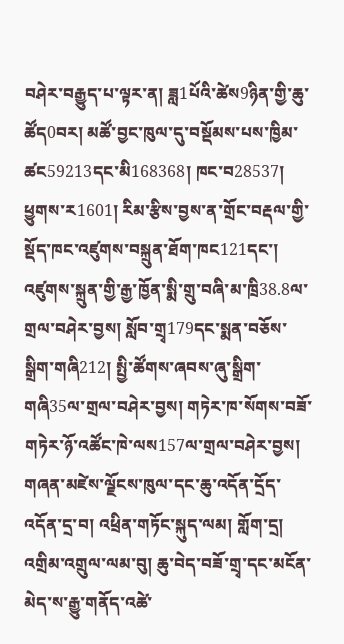བཤེར་བརྒྱུད་པ་ལྟར་ན། ཟླ1པོའི་ཚེས9ཉིན་གྱི་ཆུ་ཚོད0བར། མཚོ་བྱང་ཁུལ་དུ་བསྡོམས་པས་ཁྱིམ་ཚང59213དང་མི168368། ཁང་བ28537། ཕྱུགས་ར1601། རིམ་རྩིས་བྱས་ན་གྲོང་བརྡལ་གྱི་སྡོད་ཁང་འཛུགས་བསྐྲུན་ཐོག་ཁང121དང་། འཛུགས་སྐྲུན་གྱི་རྒྱ་ཁྱོན་སྨི་གྲུ་བཞི་མ་ཁྲི38.8ལ་གྲལ་བཤེར་བྱས། སློབ་གྲྭ179དང་སྨན་བཅོས་སྒྲིག་གཞི212། སྤྱི་ཚོགས་ཞབས་ཞུ་སྒྲིག་གཞི35ལ་གྲལ་བཤེར་བྱས། གཏེར་ཁ་སོགས་བཟོ་གཏེར་ཉོ་འཚོང་ཁེ་ལས157ལ་གྲལ་བཤེར་བྱས། གཞན་མཛེས་ལྗོངས་ཁུལ་དང་ཆུ་འདོན་དྲོད་འདོན་དྲ་བ། འཕྲིན་གཏོང་སྐུད་ལམ། གློག་དྲ། འགྲིམ་འགྲུལ་ལམ་བུ། ཆུ་བེད་བཟོ་གྲྭ་དང་མངོན་མེད་ས་རྒྱུ་གནོད་འཚེ་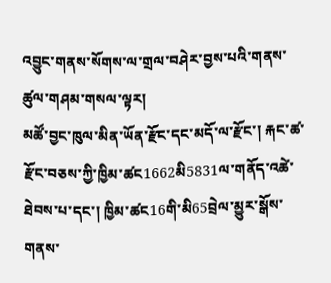འབྱུང་གནས་སོགས་ལ་གྲལ་བཤེར་བྱས་པའི་གནས་ཚུལ་གཤམ་གསལ་ལྟར།
མཚོ་བྱང་ཁུལ་མིན་ཡོན་རྫོང་དང་མདོ་ལ་རྫོང་། རྐང་ཚ་རྫོང་བཅས་ཀྱི་ཁྱིམ་ཚང1662མི5831ལ་གནོད་འཚེ་ཐེབས་པ་དང་། ཁྱིམ་ཚང16གི་མི65བྲེལ་མྱུར་སྒོས་གནས་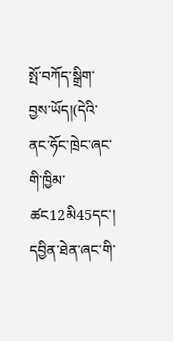སྤོ་བཀོད་སྒྲིག་བྱས་ཡོད།(དེའི་ནང་ཧོང་ཁྲེང་ཞང་གི་ཁྱིམ་ཚང12མི45དང་། དབྱིན་ཐེན་ཞང་གི་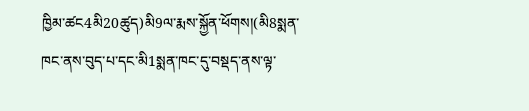ཁྱིམ་ཚང4མི20ཚུད)མི9ལ་རྨས་སྐྱོན་ཕོགས།(མི8སྨན་ཁང་ནས་བུད་པ་དང་མི1སྨན་ཁང་དུ་བསྡད་ནས་ལྟ་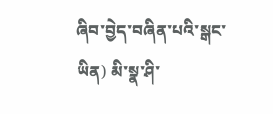ཞིབ་བྱེད་བཞིན་པའི་སྒང་ཡིན) མི་སྣ་ཤི་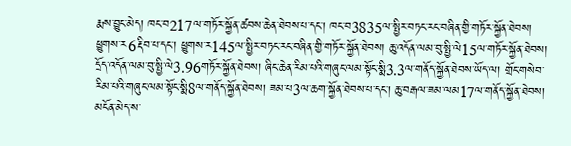རྨས་བྱུང་མེད། ཁང་བ217ལ་གཏོར་སྐྱོན་ཚབས་ཆེན་ཐེབས་པ་དང་། ཁང་བ3835ལ་སྤྱིར་བཏང་རང་བཞིན་གྱི་གཏོར་སྐྱོན་ཐེབས། ཕྱུགས་ར6རྡིབ་པ་དང་། ཕྱུགས་ར145ལ་སྤྱིར་བཏང་རང་བཞིན་གྱི་གཏོར་སྐྱོན་ཐེབས། ཆུ་འདོན་ལམ་བུ་སྤྱི་ལེ15ལ་གཏོར་སྐྱོན་ཐེབས། དྲོད་འདོན་ལམ་བུ་སྤྱི་ལེ3.96གཏོར་སྐྱོན་ཐེབས། ཞིང་ཆེན་རིམ་པའི་གཞུང་ལམ་སྟོང་སྨི3.3ལ་གནོད་སྐྱོན་ཐེབས་ཡོད་ལ། གྲོང་གསེབ་རིམ་པའི་གཞུང་ལམ་སྟོང་སྨི8ལ་གནོད་སྐྱོན་ཐེབས། ཟམ་པ3ལ་ཆག་སྐྱོན་ཐེབས་པ་དང་། ཆུ་བརྒལ་ཟམ་ལམ17ལ་གནོད་སྐྱོན་ཐེབས། མངོན་མེད་ས་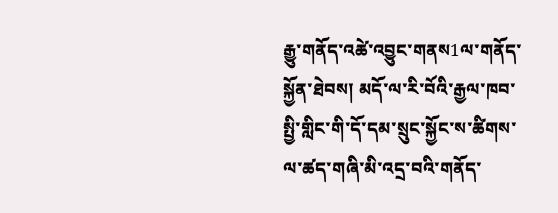རྒྱུ་གནོད་འཚེ་འབྱུང་གནས1ལ་གནོད་སྐྱོན་ཐེབས། མདོ་ལ་རི་བོའི་རྒྱལ་ཁབ་སྤྱི་གླིང་གི་དོ་དམ་སྲུང་སྐྱོང་ས་ཚིགས་ལ་ཚད་གཞི་མི་འདྲ་བའི་གནོད་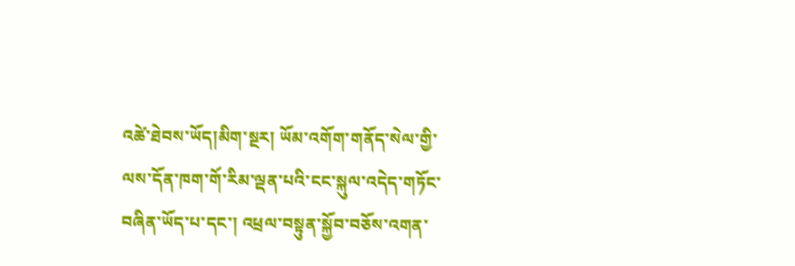འཚེ་ཐེབས་ཡོད།མིག་སྔར། ཡོམ་འགོག་གནོད་སེལ་གྱི་ལས་དོན་ཁག་གོ་རིམ་ལྡན་པའི་ངང་སྐུལ་འདེད་གཏོང་བཞིན་ཡོད་པ་དང་། འཕྲལ་བསྟུན་སྐྱོབ་བཅོས་འགན་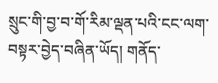སྲུང་གི་བྱ་བ་གོ་རིམ་ལྡན་པའི་ངང་ལག་བསྟར་བྱེད་བཞིན་ཡོད། གནོད་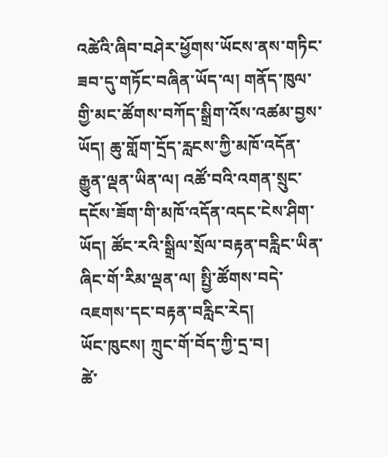འཚེའི་ཞིབ་བཤེར་ཕྱོགས་ཡོངས་ནས་གཏིང་ཟབ་དུ་གཏོང་བཞིན་ཡོད་ལ། གནོད་ཁུལ་གྱི་མང་ཚོགས་བཀོད་སྒྲིག་འོས་འཚམ་བྱས་ཡོད། ཆུ་གློག་དྲོད་རླངས་ཀྱི་མཁོ་འདོན་རྒྱུན་ལྡན་ཡིན་ལ། འཚོ་བའི་འགན་སྲུང་དངོས་ཟོག་གི་མཁོ་འདོན་འདང་ངེས་ཤིག་ཡོད། ཚོང་རའི་སྒྲིལ་སྲོལ་བརྟན་བརླིང་ཡིན་ཞིང་གོ་རིམ་ལྡན་ལ། སྤྱི་ཚོགས་བདེ་འཇགས་དང་བརྟན་བརླིང་རེད།
ཡོང་ཁུངས། ཀྲུང་གོ་བོད་ཀྱི་དྲ་བ།
ཚེ་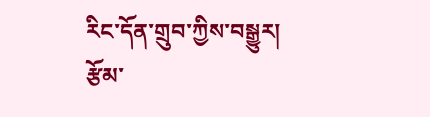རིང་དོན་གྲུབ་ཀྱིས་བསྒྱུར།
རྩོམ་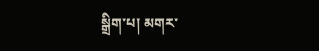སྒྲིག་པ། མགར་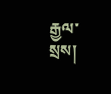རྒྱལ་སྲས།